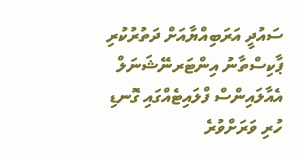ސައުދީ އަރަބިއްޔާއަށް ދަތުރުކުރި ޕާކިސްތާނު އިންޓަރނޭޝަނަލް އެއާލައިންސް ފްލައިޓެއްގައި ގޮނޑި ހުރި ވަރަށްވުރެ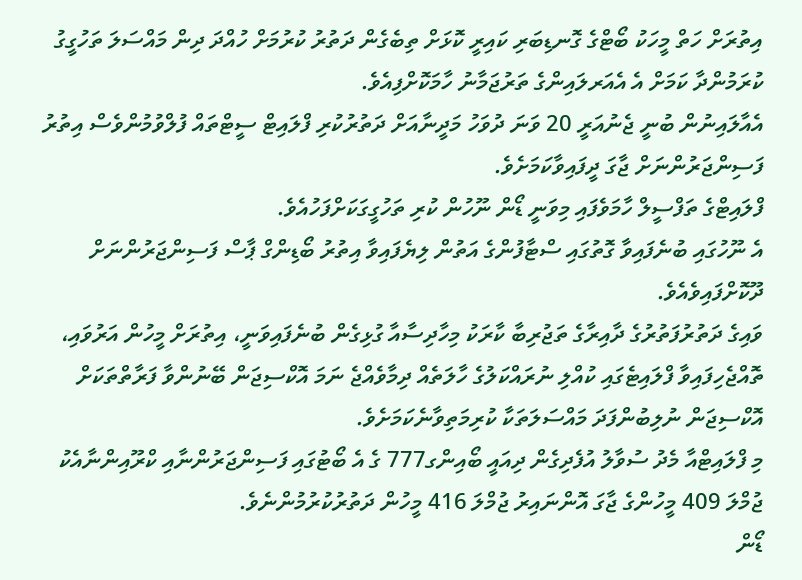އިތުރަށް ހަތް މީހަކު ބޯޓްގެ ގޮނޑިބަރި ކައިރީ ކޮޅަށް ތިބެގެން ދަތުރު ކުރުމަށް ހުއްދަ ދިން މައްސަލަ ތަހުގީގު ކުރަމުންދާ ކަމަށް އެ އެއަރލައިންގެ ތަރުޖަމާނު ހާމަކޮށްފިއެވެ.
އެއާލައިނުން ބުނީ ޖެނުއަރީ 20 ވަނަ ދުވަހު މަދީނާއަށް ދަތުރުކުރި ފްލައިޓް ސީޓްތައް ފުލްވުމުންވެސް އިތުރު ފަސިންޖަރުންނަށް ޖާގަ ދީފައިވާކަމަށެވެ.
ފްލައިޓްގެ ތަފްސީލް ހާމަވެފައި މިވަނީ ޑޯން ނޫހުން ކުރި ތަހުގީގަކަށްފަހުއެވެ.
އެ ނޫހުގައި ބުނެފައިވާ ގޮތުގައި ސްޓާފުންގެ އަތުން ލިޔެފައިވާ އިތުރު ބޯޑިންގް ޕާސް ފަސިންޖަރުންނަށް ދޫކޮށްފައިވެއެވެ.
ވައިގެ ދަތުރުފަތުރުގެ ދާއިރާގެ ތަޖުރިބާ ކާރަކު މިހާދިސާއާ ގުޅިގެން ބުނެފައިވަނީ، އިތުރަށް މީހުން އަރުވައި، ތޮއްޖެހިފައިވާ ފްލައިޓެގައި ކުއްލި ނުރައްކަލުގެ ހާލަތެއް ދިމާވެއްޖެ ނަމަ އޮކްސިޖަން ބޭނުންވާ ފަރާތްތަކަށް އޮކްސިޖަން ނުލިބުންފަދަ މައްސަލަތަކާ ކުރިމަތިވާނެކަމަށެވެ.
މި ފްލައިޓްއާ މެދު ސުވާލު އުފެދިގެން ދިއައީ ބޯއިންގ777 ގެ އެ ބޯޓުގައި ފަސިންޖަރުންނާއި ކްރޫއިންނާއެކު ޖުމްލަ 409 މީހުންގެ ޖާގަ އޮންނައިރު ޖުމްލަ 416 މީހުން ދަތުރުކުރުމުންނެވެ.
ޑޯން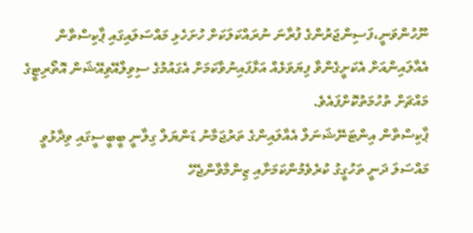ނޫހުންވަނީ،ފަސިންޖަރުންގެ ފުރާނަ ނުރައްކަލަކަށް ހުށަހެޅި މައްސަލައިގައި ޕާކިސްތާން އެއާލައިންއަށް އެކަށީގެންވާ ފިޔަވަޅެއް އަޅާފައިނުވާކަމަށް އެގައުމުގެ ސިވިލްއޭވިއޭޝަން އޮތޯރިޓީގެ މައްޗަށް ތުހުމަތުކޮށްފައެވެ.
ޕާކިސްތާން އިންޓަނޭޝަނަލް އެއާލައިންގެ ތަރުޖަމާނު ޑަންޔަލް ގިލާނީ ބީބީސީގައި ވިދާޅުވީ މައްސަލަ ދަނީ ތަހުގީގު ކުރެވެމުންކަމަށާއި ޒިންމާވާންޖެހޭ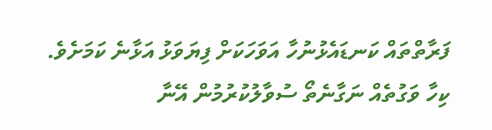ފަރާތްތައް ކަނޑައެޅުނުހާ އަވަހަކަށް ފިޔަވަޅު އަޅާނެ ކަމަށެވެ.
ކިހާ ވަގުތެއް ނަގާނެތޯ ސުވާލުކުރުމުން އޭނާ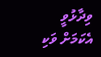ވިދާޅުވީ އެކަމަށް ވަކި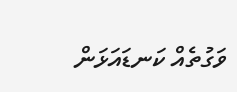ވަގުތެއް ކަނޑައަޅަން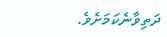ދަތިވާނެކަމަށެވެ.